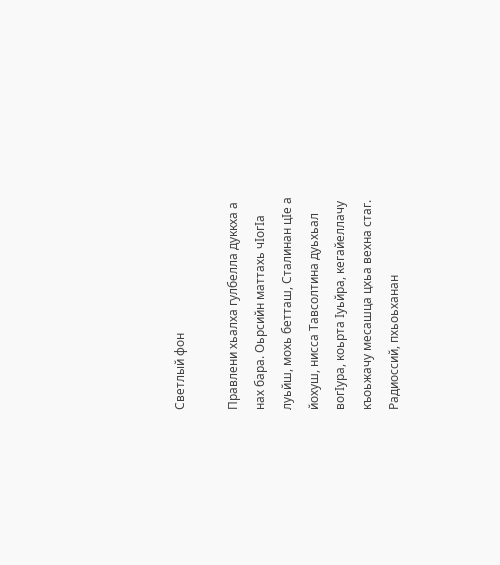Светлый фон

Правлени хьалха гулбелла дуккха а нах бара. Оьрсийн маттахь чIогIа луьйш, мохь бетташ, Сталинан цIе а йохуш, нисса Тавсолтина дуьхьал вогIура, коьрта Iуьйра, кегайеллачу къоьжачу месашца цхьа вехна стаг. Радиоссий, пхьоьханан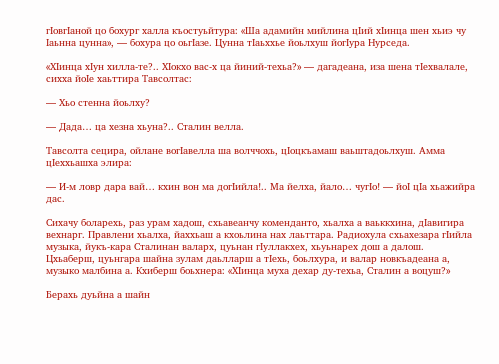гIовгIаной цо бохург халла къостуьйтура: «Ша адамийн мийлина цIий хIинца шен хьиэ чу Iаьнна цунна», — бохура цо оьгIазе. Цунна тIаьххье йоьлхуш йогIура Нурседа.

«ХIинца хIун хилла-те?.. ХIокхо вас-х ца йиний-техьа?» — дагадеана, иза шена тIехвалале, сихха йоIе хаьттира Тавсолтас:

— Хьо стенна йоьлху?

— Дада… ца хезна хьуна?.. Сталин велла.

Тавсолта сецира, ойлане вогIавелла ша волччохь, цIоцкъамаш ваьштадоьлхуш. Амма цIеххьашха элира:

— И-м ловр дара вай… кхин вон ма догIийла!.. Ма йелха, йало… чугIo! — йоI цIа хьажийра дас.

Сихачу боларехь, раз урам хадош, схьавеанчу коменданто, хьалха а ваьккхина, дIавигира вехнарг. Правлени хьалха, йаххьаш а кхоьлина нах лаьттара. Радиохула схьахезара гIийла музыка, йукъ-кара Сталинан валарх, цуьнан гIуллакхех, хьуьнарех дош а далош. Цхьаберш, цуьнгара шайна зулам даьлларш а тIехь, боьлхура, и валар новкъадеана а, музыко малбина а. Кхиберш боьхнера: «ХIинца муха дехар ду-техьа, Сталин а воцуш?»

Берахь дуьйна а шайн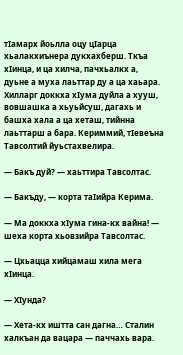тIамарх йоьлла оцу цIарца хьалакхиънера дукхахберш. Ткъа хIинца, и ца хилча, пачхьалкх а, дуьне а муха лаьттар ду а ца хаьара. Хилларг доккха хIума дуйла а хууш, вовшашка а хьуьйсуш, дагахь и башха хала а ца хеташ, тийнна лаьттарш а бара. Кериммий, тIевеъна Тавсолтий йуьстахвелира.

— Бакъ дуй? — хаьттира Тавсолтас.

— Бакъду, — корта таIийра Керима.

— Ма доккха хIума гина-кх вайна! — шеха корта хьовзийра Тавсолтас.

— Цхьацца хийцамаш хила мега хIинца.

— ХIунда?

— Хета-кх иштта сан дагна… Сталин халкъан да вацара — паччахь вара.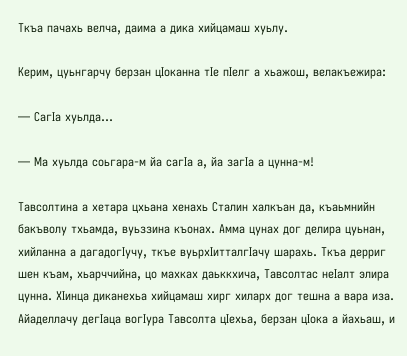Ткъа пачахь велча, даима а дика хийцамаш хуьлу.

Керим, цуьнгарчу берзан цIоканна тIе пIелг а хьажош, велакъежира:

— CaгIa хуьлда…

— Ма хуьлда соьгара-м йа caгIa а, йа загIа а цунна-м!

Тавсолтина а хетара цхьана хенахь Сталин халкъан да, къаьмнийн бакъволу тхьамда, вуьззина къонах. Амма цунах дог делира цуьнан, хийланна а дагадогIучу, ткъе вуьрхIитталгIачу шарахь. Ткъа дерриг шен къам, хьарччийна, цо махках даьккхича, Тавсолтас неIалт элира цунна. ХIинца диканехьа хийцамаш хирг хиларх дог тешна а вара иза. Айаделлачу дегIаца вогIура Тавсолта цIехьа, берзан цIока а йахьаш, и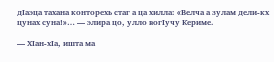дIаэца тахана конторехь стаг а ца хилла: «Велча а зулам дели-кх цунах суна!»… — элира цо, улло вогIучу Кериме.

— ХIан-хIа, ишта ма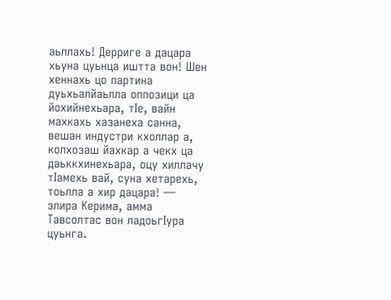аьллахь! Дерриге а дацара хьуна цуьнца иштта вон! Шен хеннахь цо партина дуьхьалйаьлла оппозици ца йохийнехьара, тIе, вайн махкахь хазанеха санна, вешан индустри кхоллар а, колхозаш йахкар а чекх ца даьккхинехьара, оцу хиллачу тIамехь вай, суна хетарехь, тоьлла а хир дацара! — элира Керима, амма Тавсолтас вон ладоьгIура цуьнга.